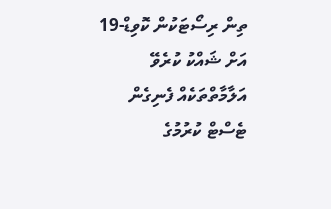ތިން ރިސޯޓަކުން ކޮވިޑް-19 އަށް ޝައްކު ކުރެވޭ އަލާމާތްތަކެއް ފެނިގެން ޓެސްޓް ކުރުމުގެ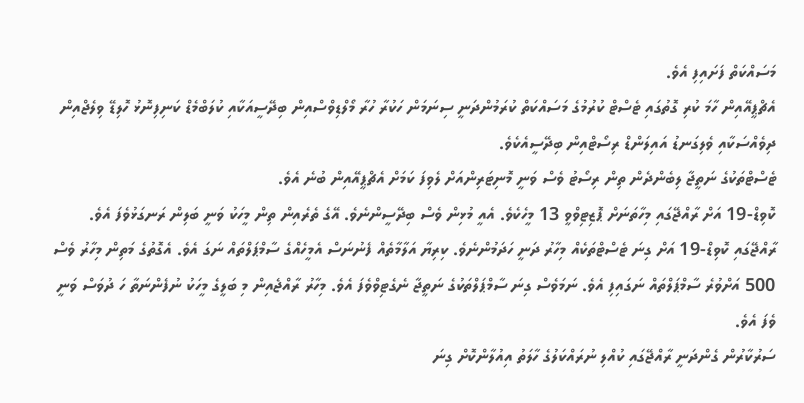މަސައްކަތް ފަށައިފި އެވެ.
އެޗްޕީއޭއިން ހާމަ ކުރި ގޮތުގައި ޓެސްޓް ކުރުމުގެ މަސައްކަތް ކުރަމުންދަނީ ސިނަމަން ހަކުރާ ހުރާ މޯލްޑިވްސްއިން ބިދޭސީއަކާއި ކުލަބްމެޑް ކަނިފިނޮޅު ހޮލިޑޭ ވިލެޖްއިން ދިވެއްސަކާއި ވެލިގަނޑު އައިލަންޑް ރިސޯޓްއިން ބިދޭސީއެކެވެ.
ޓެސްޓްތަކުގެ ނަތީޖާ ލިބެންދެން ތިން ރިސޯޓު ވެސް ވަނީ މޮނިޓަރިންއަށް ލެވިފަ ކަމަށް އެޗްޕީއޭއިން ބުނެ އެވެ.
ކޮވިޑް-19 އަށް ރާއްޖޭގައި މިހާތަނަށް ޕޮޒިޓިވްވީ 13 މީހެކެވެ. އެއީ މުޅިން ވެސް ބިދޭސީންނެވެ. އޭގެ ތެރެއިން ތިން މީހަކު ވަނީ ބަލިން ރަނގަޅުވެފަ އެވެ.
ރާއްޖޭގައި ކޮވިޑް-19 އަށް ގިނަ ޓެސްޓްތަކެއް މިހާރު ދަނީ ހަދަމުންނެވެ. ކިރިޔާ އަލާމާތެއް ފެނުނަސް އެމީހެއްގެ ސާމްޕަލްތައް ނަގަ އެވެ. އެގޮތުގެ މަތިން މިހާރު ވެސް 500 އަށްވުރެ ސާމްޕަލްތައް ނަގައިފި އެވެ. ނަމަވެސް ގިނަ ސާމްޕަލްތަކުގެ ނަތީޖާ ނެގެޓިވްވެފަ އެވެ. މިހާރު ރާއްޖެއިން މި ބަލީގެ މީހަކު ނުފެންނަތާ ހަ ދުވަސް ވަނީ ވެފަ އެވެ.
ސަރުކާރުން ގެންދަނީ ރާއްޖޭގައި ކުއްލި ނުރައްކަލުގެ ހާލަތު އިއުލާންކޮށް ގިނަ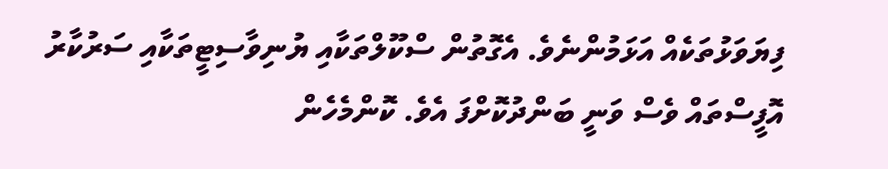ފިޔަވަޅުތަކެއް އަޅަމުންނެވެ. އެގޮތުން ސްކޫލްތަކާއި ޔުނިވާސިޓީތަކާއި ސަރުކާރު އޮފީސްތައް ވެސް ވަނީ ބަންދުކޮށްފަ އެވެ. ކޮންމެހެން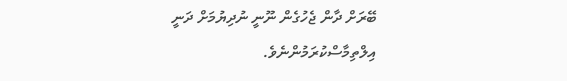ބޭރަށް ދާން ޖެހުގެން ނޫނީ ނުދިޔުމަށް ދަނީ އިލްތިމާސްކުރަމުންނެވެ.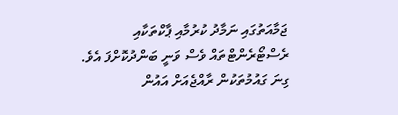ޖަމާއަތުގައި ނަމާދު ކުރުމާއި ޕާކްތަކާއި ރެސްޓޯރެންޓްތައް ވެސް ވަނީ ބަންދުކޮށްފަ އެވެ.
ގިނަ ގައުމުތަކުން ރާއްޖެއަށް އައުން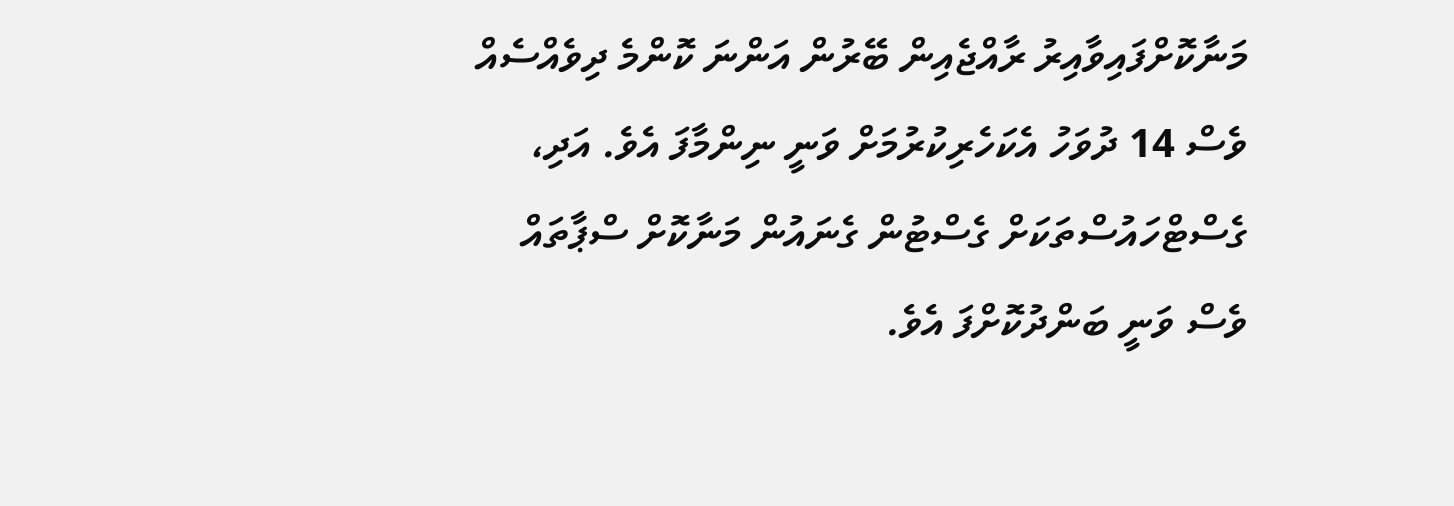މަނާކޮށްފައިވާއިރު ރާއްޖެއިން ބޭރުން އަންނަ ކޮންމެ ދިވެއްސެއް ވެސް 14 ދުވަހު އެކަހެރިކުރުމަށް ވަނީ ނިންމާފަ އެވެ. އަދި، ގެސްޓްހައުސްތަކަށް ގެސްޓުން ގެނައުން މަނާކޮށް ސްޕާތައް ވެސް ވަނީ ބަންދުކޮށްފަ އެވެ.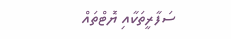ސަފާރީތަކާއި ޔޮޓްތައް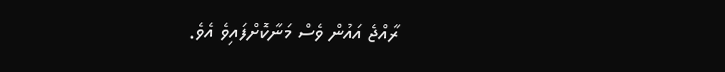ރާއްޖެ އައުން ވެސް މަނާކޮށްފައިވެ އެވެ.